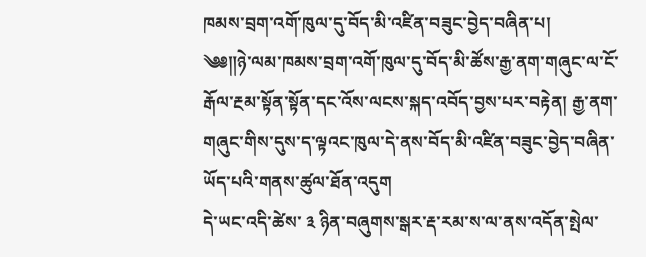ཁམས་བྲག་འགོ་ཁུལ་དུ་བོད་མི་འཛིན་བཟུང་བྱེད་བཞིན་པ།
༄༅༎ཉེ་ལམ་ཁམས་བྲག་འགོ་ཁུལ་དུ་བོད་མི་ཚོས་རྒྱ་ནག་གཞུང་ལ་ངོ་རྒོལ་རྔམ་སྟོན་སྟོན་དང་འོས་ལངས་སྐད་འབོད་བྱས་པར་བརྟེན། རྒྱ་ནག་གཞུང་གིས་དུས་ད་ལྟའང་ཁུལ་དེ་ནས་བོད་མི་འཛིན་བཟུང་བྱེད་བཞིན་ཡོད་པའི་གནས་ཚུལ་ཐོན་འདུག
དེ་ཡང་འདི་ཚེས་ ༣ ཉིན་བཞུགས་སྒར་རྡ་རམ་ས་ལ་ནས་འདོན་སྤེལ་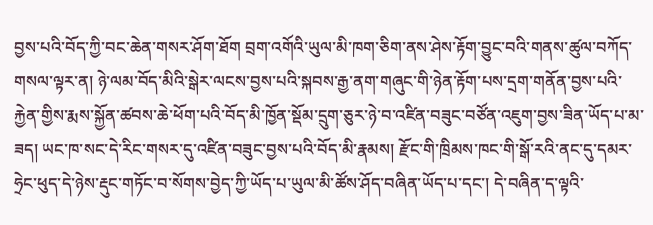བྱས་པའི་བོད་ཀྱི་བང་ཆེན་གསར་ཤོག་ཐོག བྲག་འགོའི་ཡུལ་མི་ཁག་ཅིག་ནས་ཤེས་རྟོག་བྱུང་བའི་གནས་ཚུལ་བཀོད་གསལ་ལྟར་ན། ཉེ་ལམ་བོད་མིའི་སྒེར་ལངས་བྱས་པའི་སྐབས་རྒྱ་ནག་གཞུང་གི་ཉེན་རྟོག་པས་དྲག་གནོན་བྱས་པའི་རྐྱེན་གྱིས་རྨས་སྐྱོན་ཚབས་ཆེ་ཕོག་པའི་བོད་མི་ཁྱོན་སྡོམ་དྲུག་ཅུར་ཉེ་བ་འཛིན་བཟུང་བཙོན་འཇུག་བྱས་ཟིན་ཡོད་པ་མ་ཟད། ཡང་ཁ་སང་དེ་རིང་གསར་དུ་འཛིན་བཟུང་བྱས་པའི་བོད་མི་རྣམས། རྫོང་གི་ཁྲིམས་ཁང་གི་སྒོ་རའི་ནང་དུ་དམར་ཧྲེང་ཕུད་དེ་ཉེས་རྡུང་གཏོང་བ་སོགས་བྱེད་ཀྱི་ཡོད་པ་ཡུལ་མི་ཚོས་ཤོད་བཞིན་ཡོད་པ་དང་། དེ་བཞིན་ད་ལྟའི་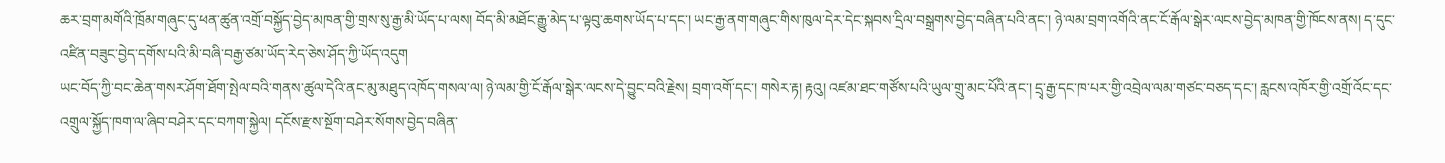ཆར་བྲག་མགོའི་ཁྲོམ་གཞུང་དུ་ཕན་ཚུན་འགྲོ་བསྐྱོད་བྱེད་མཁན་གྱི་གྲས་སུ་རྒྱ་མི་ཡོད་པ་ལས། བོད་མི་མཐོང་རྒྱུ་མེད་པ་ལྟབུ་ཆགས་ཡོད་པ་དང་། ཡང་རྒྱ་ནག་གཞུང་གིས་ཁུལ་དེར་དེང་སྐབས་དྲིལ་བསྒྲགས་བྱེད་བཞིན་པའི་ནང་། ཉེ་ལམ་བྲག་འགོའི་ནང་ངོ་རྒོལ་སྒེར་ལངས་བྱེད་མཁན་གྱི་ཁོངས་ནས། ད་དུང་འཛིན་བཟུང་བྱེད་དགོས་པའི་མི་བཞི་བརྒྱ་ཙམ་ཡོད་རེད་ཅེས་ཤོད་ཀྱི་ཡོད་འདུག
ཡང་བོད་ཀྱི་བང་ཆེན་གསར་ཤོག་ཐོག་སྤེལ་བའི་གནས་ཚུལ་དེའི་ནང་མུ་མཐུད་འཁོད་གསལ་ལ། ཉེ་ལམ་གྱི་ངོ་རྒོལ་སྒེར་ལངས་དེ་བྱུང་བའི་རྗེས། བྲག་འགོ་དང་། གསེར་རྟ། རྟའུ། འཛམ་ཐང་གཙོས་པའི་ཡུལ་གྲུ་མང་པོའི་ནང་། དྲྭ་རྒྱ་དང་ཁ་པར་གྱི་འབྲེལ་ལམ་གཙང་བཅད་དང་། རླངས་འཁོར་གྱི་འགྲོ་འོང་དང་འགྲུལ་སྐྱོད་ཁག་ལ་ཞིབ་བཤེར་དང་བཀག་སྐྱེལ། དངོས་རྫས་སྔོག་བཤེར་སོགས་བྱེད་བཞིན་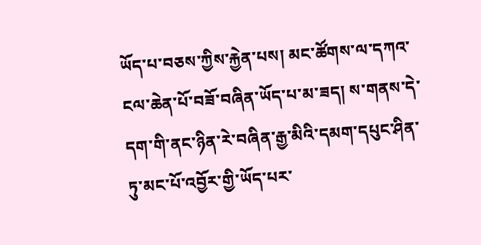ཡོད་པ་བཅས་ཀྱིས་རྐྱེན་པས། མང་ཚོགས་ལ་དཀའ་ངལ་ཆེན་པོ་བཟོ་བཞིན་ཡོད་པ་མ་ཟད། ས་གནས་དེ་དག་གི་ནང་ཉིན་རེ་བཞིན་རྒྱ་མིའི་དམག་དཔུང་ཤིན་ཏུ་མང་པོ་འབྱོར་གྱི་ཡོད་པར་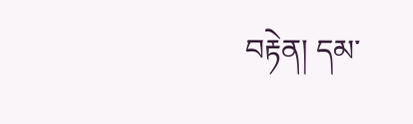བརྟེན། དམ་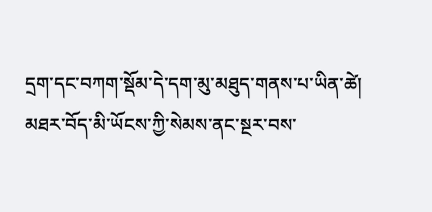དྲག་དང་བཀག་སྡོམ་དེ་དག་མུ་མཐུད་གནས་པ་ཡིན་ཚེ། མཐར་བོད་མི་ཡོངས་ཀྱི་སེམས་ནང་སྔར་བས་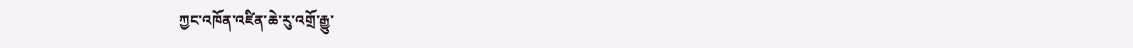ཀྱང་འཁོན་འཛིན་ཆེ་རུ་འགྲོ་རྒྱུ་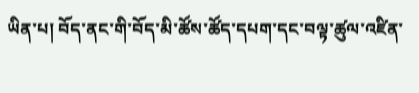ཡིན་པ། བོད་ནང་གི་བོད་མི་ཚོས་ཚོད་དཔག་དང་བལྟ་ཚུལ་འཛིན་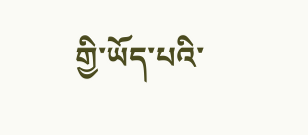གྱི་ཡོད་པའི་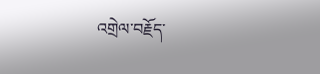འགྲེལ་བརྗོད་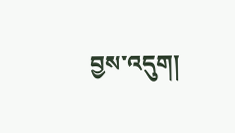བྱས་འདུག།